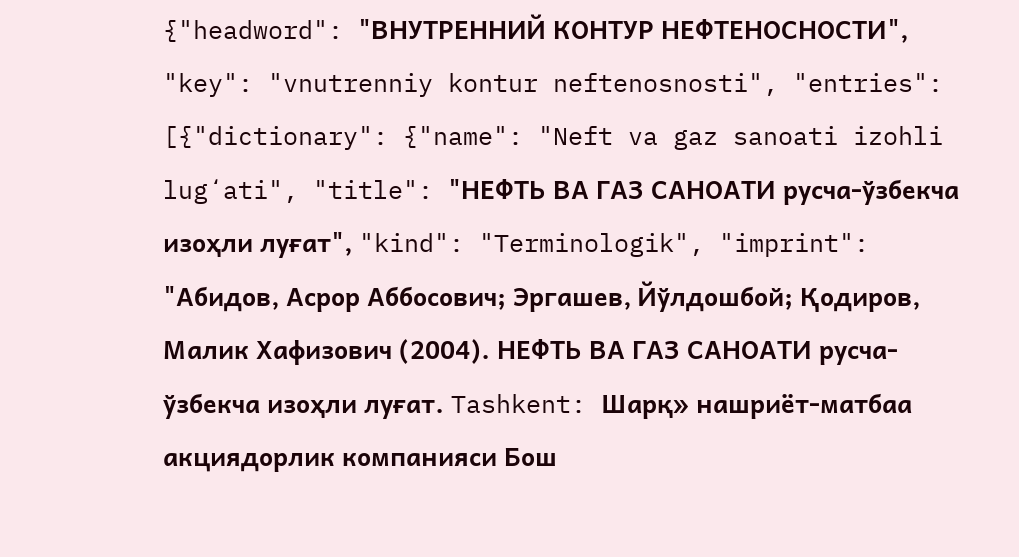{"headword": "ВНУТРЕННИЙ КОНТУР НЕФТЕНОСНОСТИ", "key": "vnutrenniy kontur neftenosnosti", "entries": [{"dictionary": {"name": "Neft va gaz sanoati izohli lugʻati", "title": "НЕФТЬ ВА ГАЗ САНОАТИ русча-ўзбекча изоҳли луғат", "kind": "Terminologik", "imprint": "Абидов, Асрор Аббосович; Эргашев, Йўлдошбой; Қодиров, Малик Хафизович (2004). НЕФТЬ ВА ГАЗ САНОАТИ русча-ўзбекча изоҳли луғат. Tashkent: Шарқ» нашриёт-матбаа акциядорлик компанияси Бош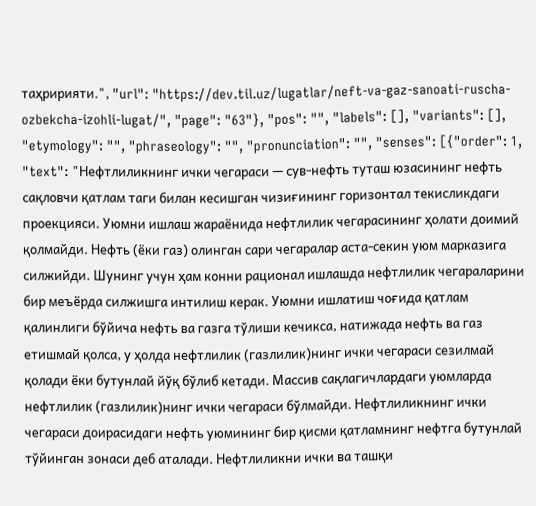таҳририяти.", "url": "https://dev.til.uz/lugatlar/neft-va-gaz-sanoati-ruscha-ozbekcha-izohli-lugat/", "page": "63"}, "pos": "", "labels": [], "variants": [], "etymology": "", "phraseology": "", "pronunciation": "", "senses": [{"order": 1, "text": "Нефтлиликнинг ички чегараси — сув-нефть туташ юзасининг нефть сақловчи қатлам таги билан кесишган чизиғининг горизонтал текисликдаги проекцияси. Уюмни ишлаш жараёнида нефтлилик чегарасининг ҳолати доимий қолмайди. Нефть (ёки газ) олинган сари чегаралар аста-секин уюм марказига силжийди. Шунинг учун ҳам конни рационал ишлашда нефтлилик чегараларини бир меъёрда силжишга интилиш керак. Уюмни ишлатиш чоғида қатлам қалинлиги бўйича нефть ва газга тўлиши кечикса, натижада нефть ва газ етишмай қолса, у ҳолда нефтлилик (газлилик)нинг ички чегараси сезилмай қолади ёки бутунлай йўқ бўлиб кетади. Массив сақлагичлардаги уюмларда нефтлилик (газлилик)нинг ички чегараси бўлмайди. Нефтлиликнинг ички чегараси доирасидаги нефть уюмининг бир қисми қатламнинг нефтга бутунлай тўйинган зонаси деб аталади. Нефтлиликни ички ва ташқи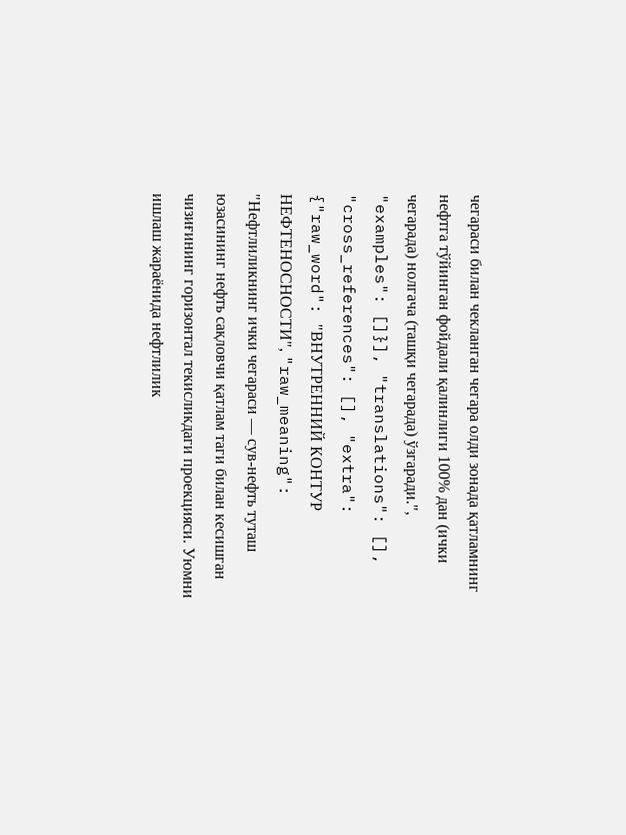чегараси билан чекланган чегара олди зонада қатламнинг нефтга тўйинган фойдали қалинлиги 100% дан (ички чегарада) нолгача (ташқи чегарада) ўзгаради.", "examples": []}], "translations": [], "cross_references": [], "extra": {"raw_word": "ВНУТРЕННИЙ КОНТУР НЕФТЕНОСНОСТИ", "raw_meaning": "Нефтлиликнинг ички чегараси — сув-нефть туташ юзасининг нефть сақловчи қатлам таги билан кесишган чизиғининг горизонтал текисликдаги проекцияси. Уюмни ишлаш жараёнида нефтлилик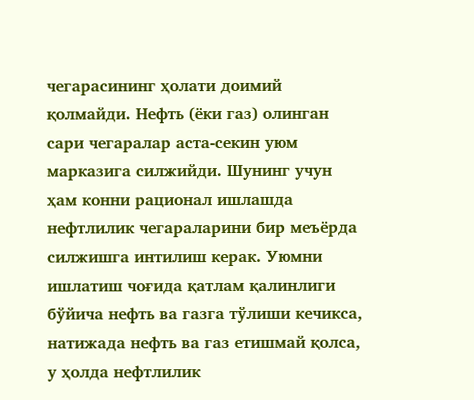чегарасининг ҳолати доимий қолмайди. Нефть (ёки газ) олинган сари чегаралар аста-секин уюм марказига силжийди. Шунинг учун ҳам конни рационал ишлашда нефтлилик чегараларини бир меъёрда силжишга интилиш керак. Уюмни ишлатиш чоғида қатлам қалинлиги бўйича нефть ва газга тўлиши кечикса, натижада нефть ва газ етишмай қолса, у ҳолда нефтлилик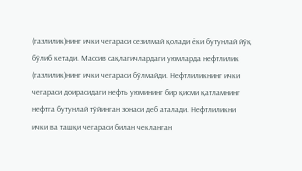(газлилик)нинг ички чегараси сезилмай қолади ёки бутунлай йўқ бўлиб кетади. Массив сақлагичлардаги уюмларда нефтлилик (газлилик)нинг ички чегараси бўлмайди. Нефтлиликнинг ички чегараси доирасидаги нефть уюмининг бир қисми қатламнинг нефтга бутунлай тўйинган зонаси деб аталади. Нефтлиликни ички ва ташқи чегараси билан чекланган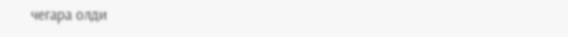чегара олди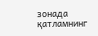зонада қатламнинг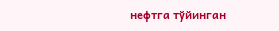нефтга тўйинган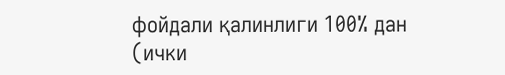фойдали қалинлиги 100% дан (ички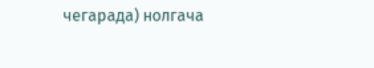чегарада) нолгача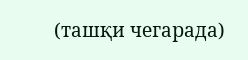(ташқи чегарада)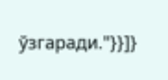ўзгаради."}}]}